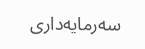سه‌رمایه‌داری‌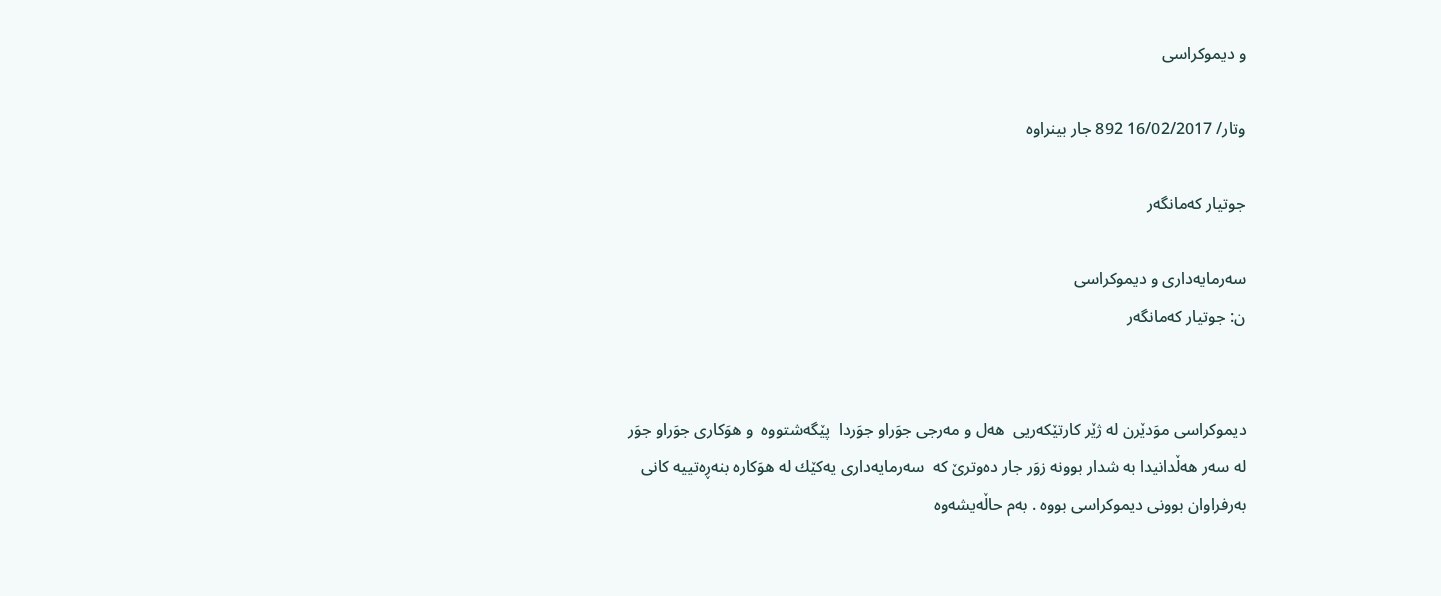و دیموكراسی‌

وتار/ 16/02/2017 892 جار بینراوە

جوتیار كه‌مانگه‌ر

سه‌رمایه‌داری‌ و دیموكراسی‌
ن: جوتیار كه‌مانگه‌ر


دیموكراسی‌ موَدێرن له‌ ژێر كارتێكه‌ریی‌  هه‌ل و مه‌رجی‌ جوَراو جوَردا  پێگه‌شتووه‌  و هوَكاری‌ جوَراو جوَر
له‌ سه‌ر هه‌ڵدانیدا به‌ شدار بوونه‌ زوَر جار ده‌وترێ‌ كه‌  سه‌رمایه‌داری‌ یه‌كێك له‌ هوَكاره‌ بنه‌ڕه‌تییه‌ كانی‌
به‌رفراوان بوونی‌ دیموكراسی‌ بووه‌ . به‌م حاڵه‌یشه‌وه‌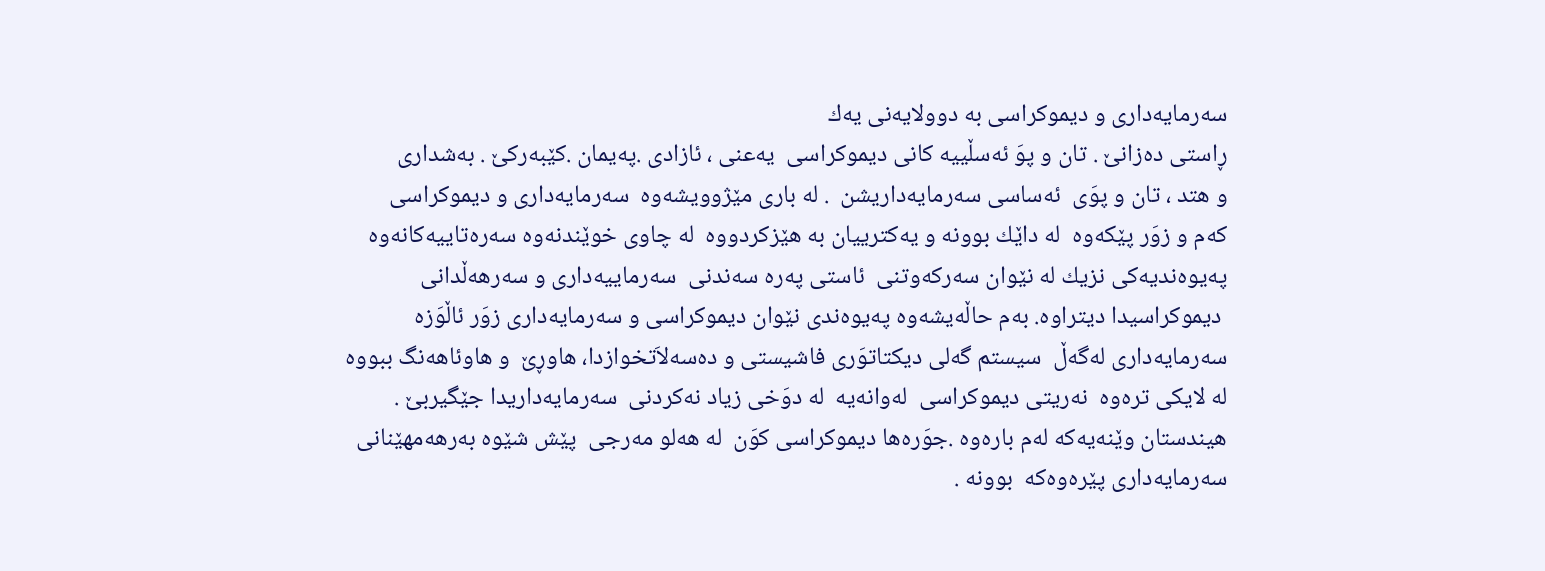سه‌رمایه‌داری‌ و دیموكراسی‌ به‌ دوولایه‌نی‌ یه‌ك
ڕاستی‌ ده‌زانێ‌ . تان و پوَ ئه‌سڵییه‌ كانی‌ دیموكراسی‌  یه‌عنی‌ ، ئازادی‌ .په‌یمان .كێبه‌ركێ‌ . به‌شداری‌
و هتد ، تان و پوَی‌  ئه‌ساسی‌ سه‌رمایه‌داریشن  . له‌ باری‌ مێژوویشه‌وه‌  سه‌رمایه‌داری‌ و دیموكراسی‌
كه‌م و زوَر پێكه‌وه‌  له‌ داێك بوونه‌ و یه‌كترییان به‌ هێزكردووه‌  له‌ چاوی‌ خوێندنه‌وه‌ سه‌ره‌تاییه‌كانه‌وه‌
په‌یوه‌ندیه‌كی‌ نزیك له‌ نێوان سه‌ركه‌وتنی‌  ئاستی‌ په‌ره‌ سه‌ندنی‌  سه‌رماییه‌داری‌ و سه‌رهه‌ڵدانی‌
 دیموكراسیدا دیتراوه‌. به‌م حاڵه‌یشه‌وه‌ په‌یوه‌ندی‌ نێوان دیموكراسی‌ و سه‌رمایه‌داری‌ زوَر ئاڵوَزه‌
سه‌رمایه‌داری‌ له‌گه‌ڵ  سیستم گه‌لی‌ دیكتاتوَری‌ فاشیستی‌ و ده‌سه‌لاَتخوازدا، هاوڕێ  و هاوئاهه‌نگ ببووه‌
له‌ لایكی‌ تره‌وه‌  نه‌ریتی‌ دیموكراسی‌  له‌وانه‌یه‌  له‌ دوَخی‌ زیاد نه‌كردنی‌  سه‌رمایه‌داریدا جێگیربێ‌ .
هیندستان وێنه‌یه‌كه‌ له‌م باره‌وه‌ .جوَره‌ها دیموكراسی‌ كوَن  له‌ هه‌لو مه‌رجی‌  پێش شێوه‌ به‌رهه‌مهێنانی‌
سه‌رمایه‌داری‌ پێره‌وه‌كه‌  بوونه‌ .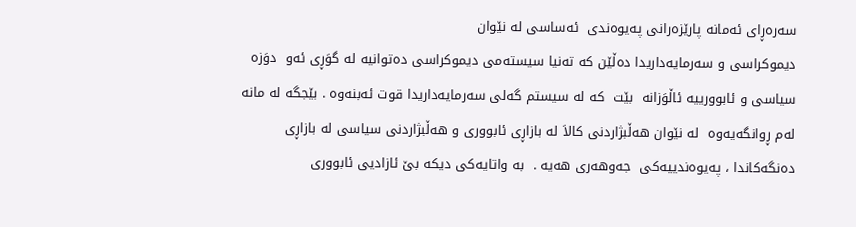سه‌ره‌ڕای‌ ئه‌مانه‌ پارێزه‌رانی‌ په‌یوه‌ندی‌  ئه‌ساسی‌ له‌ نێوان
دیموكراسی‌ و سه‌رمایه‌داریدا ده‌ڵێن كه‌ ته‌نیا سیسته‌می‌ دیموكراسی‌ ده‌توانیه‌ له‌ گوَڕی‌ ئه‌و  دوَزه‌
سیاسی‌ و ئابوورییه‌ ئاڵوَزانه‌  بێت  كه‌ له‌ سیستم گه‌لی‌ سه‌رمایه‌داریدا قوت ئه‌بنه‌وه‌ . بێجگه‌ له‌ مانه‌
له‌م ڕوانگه‌یه‌وه‌  له‌ نێوان هه‌ڵبژاردنی‌ كالاَ له‌ بازاڕی‌ ئابووری‌ و هه‌ڵبژاردنی‌ سیاسی له‌ بازاڕی‌
ده‌نگه‌كاندا ، په‌یوه‌ندییه‌كی‌  جه‌وهه‌ری‌ هه‌یه‌ .  به‌ واتایه‌كی‌ دیكه‌ بێ‌ ئازادیی‌ ئابووری‌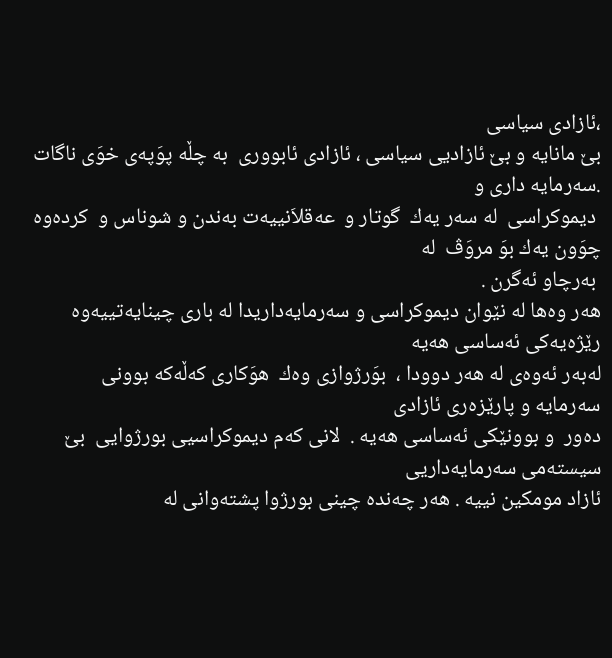،ئازادی‌ سیاسی‌
بێ‌ مانایه‌ و بێ‌ ئازادیی‌ سیاسی‌ ، ئازادی‌ ئابووری‌  به‌ چڵه‌ پوَپه‌ی‌ خوَی‌ ناگات .سه‌رمایه‌ داری‌ و
 دیموكراسی‌  له‌ سه‌ر یه‌ك  گوتار و  عه‌قلاَنییه‌ت به‌ندن و شوناس و  كرده‌وه‌  چوَون یه‌ك بوَ مروَڤ  له‌
 به‌رچاو ئه‌گرن .
هه‌ر وه‌ها له‌ نێوان دیموكراسی‌ و سه‌رمایه‌داریدا له‌ باری‌ چینایه‌تییه‌وه‌ رێژه‌یه‌كی‌ ئه‌ساسی‌ هه‌یه‌
له‌به‌ر ئه‌وه‌ی‌ له‌ هه‌ر دوودا ،  بوَرژوازی‌ وه‌ك  هوَكاری‌ كه‌ڵه‌كه‌ بوونی‌  سه‌رمایه‌ و پارێزه‌ری‌ ئازادی‌
ده‌ور  و بوونێكی‌ ئه‌ساسی‌ هه‌یه‌ .  لانی‌ كه‌م دیموكراسیی‌ بورژوایی‌  بێ‌ سیسته‌می‌ سه‌رمایه‌داریی‌
ئازاد مومكین نییه‌ . هه‌ر چه‌نده‌ چینی‌ بورژوا پشته‌وانی‌ له‌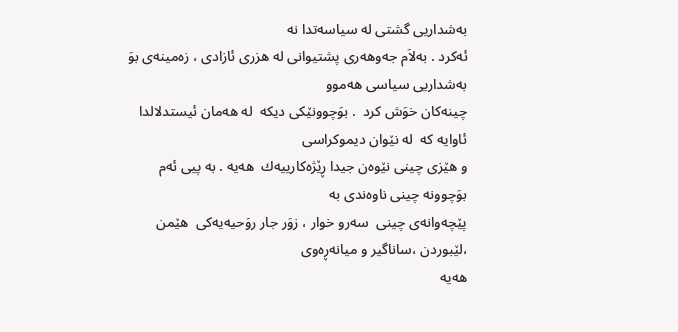به‌شداریی‌ گشتی‌ له‌ سیاسه‌تدا نه‌
ئه‌كرد . به‌لاَم جه‌وهه‌ری‌ پشتیوانی‌ له‌ هزری‌ ئازادی‌ ، زه‌مینه‌ی‌ بوَ به‌شداریی‌ سیاسی‌ هه‌موو
چینه‌كان خوَش كرد  . بوَچوونێكی‌ دیكه‌  له‌ هه‌مان ئیستدلالدا ئاوایه‌ كه‌  له‌ نێوان دیموكراسی‌
و هێزی‌ چینی‌ نێوه‌ن جیدا ڕێژه‌كارییه‌ك  هه‌یه‌ . به‌ پیی‌ ئه‌م بوَچوونه‌ چینی‌ ناوه‌ندی‌ به‌
پێچه‌وانه‌ی‌ چینی‌  سه‌رو خوار ، زوَر جار روَحیه‌یه‌كی‌  هێمن ،لێبوردن ،ساناگیر و میانه‌ڕه‌وی‌
هه‌یه‌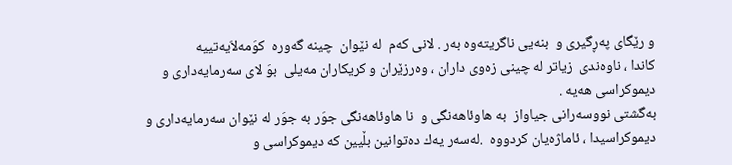و رێگای‌ په‌ڕگیری‌ و  بنه‌یی‌ ناگریته‌وه‌ به‌ر . لانی‌ كه‌م  له‌ نێوان  چینه‌ گه‌وره‌  كوَمه‌لاَیه‌تییه‌
كاندا ، ناوه‌ندی‌  زیاتر له‌ چینی‌ زه‌وی داران ، وه‌رزێران و كریكاران مه‌یلی‌  بوَ لای‌ سه‌رمایه‌داری‌ و
دیموكراسی‌ هه‌یه‌ .
به‌گشتی‌ نووسه‌رانی‌ جیاواز  به‌ هاوئاهه‌نگی‌ و  نا هاوئاهه‌نگی‌ جوَر به‌ جوَر له‌ نێوان سه‌رمایه‌داری‌ و
دیموكراسیدا ، ئاماژه‌یان كردووه‌  .له‌سه‌ر یه‌ك ده‌توانین بڵیین كه‌ دیموكراسی‌ و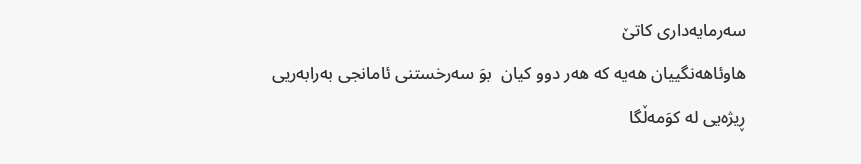سه‌رمایه‌داری‌ كاتێ‌
هاوئاهه‌نگییان هه‌یه‌ كه‌ هه‌ر دوو كیان  بوَ سه‌رخستنی‌ ئامانجی‌ به‌رابه‌ریی‌  ڕیژه‌یی له‌ كوَمه‌ڵگا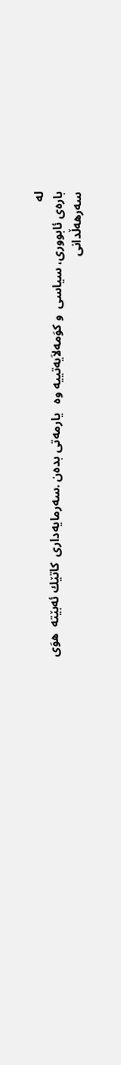له‌
باره‌ی‌ ئابووری‌، سیاسی‌  و كوَمه‌لاَیه‌تییه‌ وه‌   یارمه‌تی‌ بده‌ن .سه‌رمایه‌داری‌  كاتێك ئه‌بێته‌  هوَی‌
سه‌رهه‌ڵدانی‌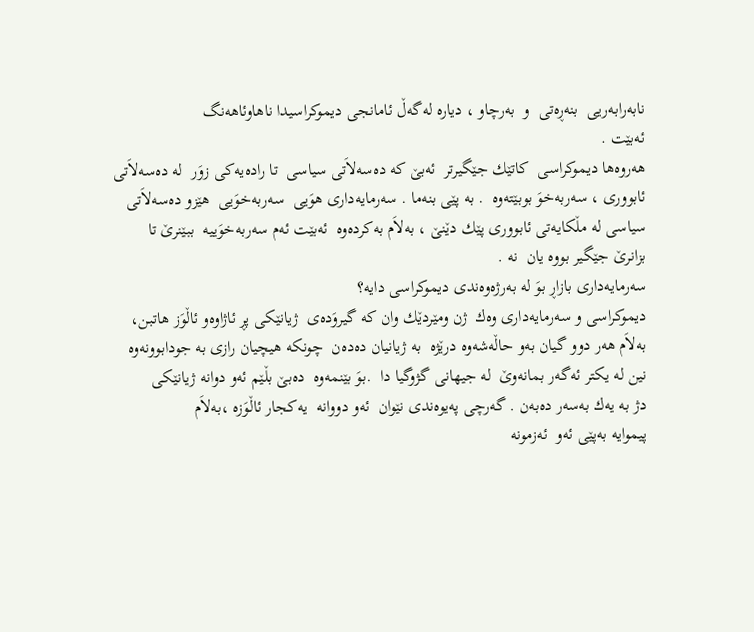نابه‌رابه‌ریی‌  بنه‌ڕه‌تی‌  و  به‌رچاو ، دیاره‌ له‌گه‌ڵ ئامانجی‌ دیموكراسیدا ناهاوئاهه‌نگ
ئه‌بێت .
هه‌روه‌ها دیموكراسی‌  كاتێك جێگیرتر  ئه‌بێ‌ كه‌ ده‌سه‌لاَتی‌ سیاسی‌  تا راده‌یه‌كی‌ زوَر  له‌ ده‌سه‌لاَتی‌
ئابووری‌ ، سه‌ربه‌خوَ بوبێته‌وه‌  . به‌ پێی‌ بنه‌ما . سه‌رمایه‌داری‌ هوَیی‌  سه‌ربه‌خوَیی‌  هێزو ده‌سه‌لاَتی‌
سیاسی‌ له‌ مڵكایه‌تی‌ ئابووری‌ پێك دێنێ‌ ، به‌لاَم به‌كرده‌وه‌  ئه‌بێت ئه‌م سه‌ربه‌خوَییه‌  ببێنرێ‌ تا
بزانرێ‌ جێگیر بووه‌ یان  نه‌ .
سه‌رمایه‌داری‌ بازاڕ بوَ له‌ به‌رژه‌وه‌ندی‌ دیموكراسی‌ دایه‌؟
دیموكراسی‌ و سه‌رمایه‌داری‌ وه‌ك  ژن ومێردێك وان كه‌ گیروَده‌ی‌  ژیانێكی‌ پڕ ئاژاوه‌و ئاڵوَز هاتبن،
به‌لاَم هه‌ر دوو گیان به‌و حاڵه‌شه‌وه‌ درێژه‌  به‌ ژیانیان ده‌ده‌ن  چونكه‌ هیچیان رازی‌ به‌ جودابوونه‌وه‌
نین له‌ یكتر ئه‌گه‌ر بمانه‌وێ‌  له‌ جیهانی‌ گژوگیا دا  .بوَ بێنمه‌وه‌  ده‌بێ‌ بڵێم ئه‌و دوانه‌ ژیانێكی‌
دژ به‌ یه‌ك به‌سه‌ر ده‌به‌ن . گه‌رچی‌ په‌یوه‌ندی‌ نێوان  ئه‌و دووانه‌  یه‌كجار ئاڵوَزه‌ ،به‌لاَم
پیموایه‌ به‌پێی‌ ئه‌و  ئه‌زمونه‌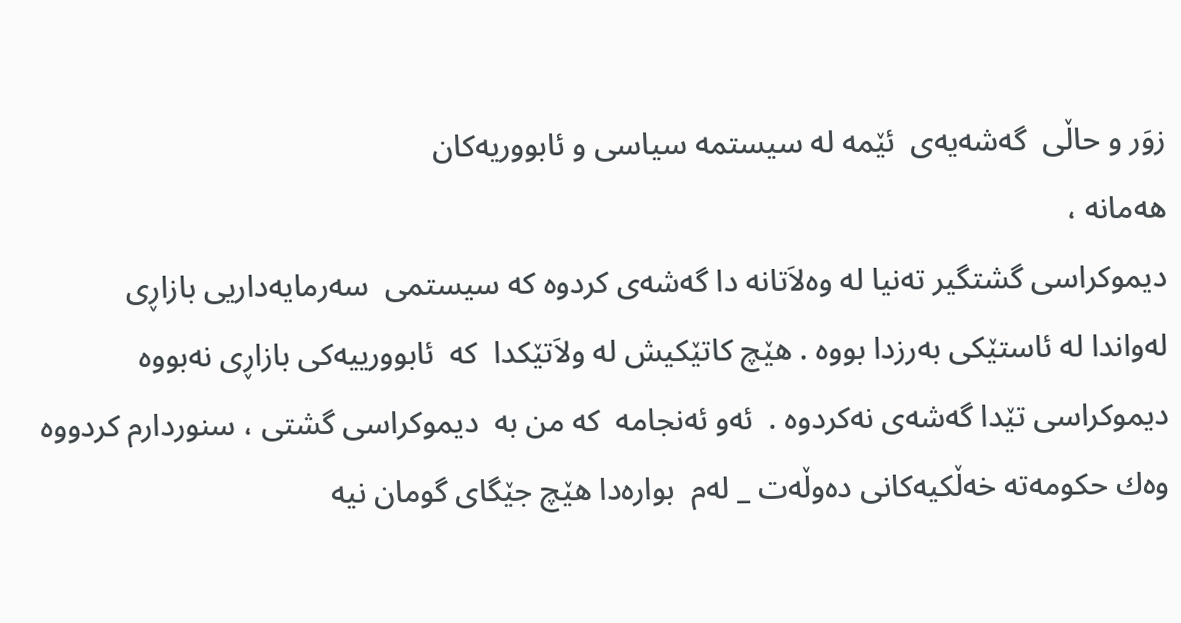زوَر و حاڵی‌  گه‌شه‌یه‌ی‌  ئێمه‌ له‌ سیستمه‌ سیاسی‌ و ئابووریه‌كان
هه‌مانه‌ ،
دیموكراسی‌ گشتگیر ته‌نیا له‌ وه‌لاَتانه‌ دا گه‌شه‌ی‌ كردوه‌ كه‌ سیستمی‌  سه‌رمایه‌داریی‌ بازاڕی‌
له‌واندا له‌ ئاستێكی‌ به‌رزدا بووه‌ . هێچ كاتێكیش له‌ ولاَتێكدا  كه‌  ئابوورییه‌كی‌ بازاڕی‌ نه‌بووه‌
دیموكراسی‌ تێدا گه‌شه‌ی‌ نه‌كردوه‌ .  ئه‌و ئه‌نجامه‌  كه‌ من به‌  دیموكراسی‌ گشتی‌ ، سنوردارم كردووه‌
وه‌ك حكومه‌ته‌ خه‌ڵكیه‌كانی‌ ده‌وڵه‌ت _ له‌م  بواره‌دا هێچ جێگای‌ گومان نیه‌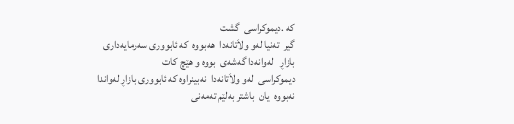كه‌ .دیموكراسی‌  گشت
گیر  ته‌نیا له‌و ولاَتانه‌دا  هه‌بووه‌  كه‌ ئابووری‌ سه‌رمایه‌داری‌ بازاڕ   له‌وانه‌دا گه‌شه‌ی‌  بووه‌ و هێچ كات
دیموكراسی‌  له‌و ولاَتانه‌دا  نه‌بینراوه‌ كه‌ ئابووری‌ بازاڕ له‌واندا  نه‌بووه‌  یان  باشتر به‌لێم ته‌مه‌نی‌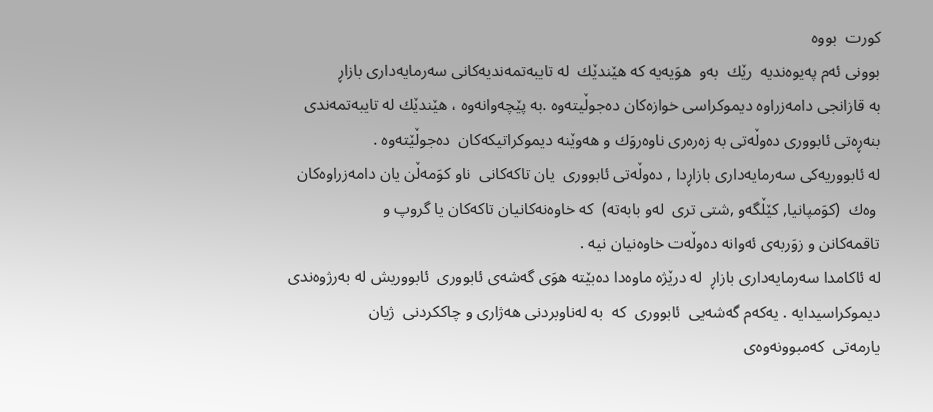كورت  بووه‌
بوونی‌ ئه‌م په‌یوه‌ندیه‌  رێك  به‌و  هوَیه‌یه‌ كه‌ هێندێك  له‌ تایبه‌تمه‌ندیه‌كانی‌ سه‌رمایه‌داری‌ بازاڕ
به‌ قازانجی‌ دامه‌زراوه‌ دیموكراسی‌ خوازه‌كان ده‌جوڵیته‌وه‌ .به‌ پێچه‌وانه‌وه‌ ، هێندێك له‌ تایبه‌تمه‌ندی‌
بنه‌ڕه‌تی‌ ئابووری‌ ده‌وڵه‌تی‌ به‌ زه‌ره‌ری‌ ناوه‌روَك و هه‌وێنه‌ دیموكراتیكه‌كان  ده‌جوڵێته‌وه‌ .
له‌ ئابووریه‌كی‌ سه‌رمایه‌داری‌ بازاڕدا , ده‌وڵه‌تی‌ ئابووری‌  یان تاكه‌كانی‌  ناو كوَمه‌ڵن یان دامه‌زراوه‌كان
 وه‌ك  (كوَمپانیا, كێڵگه‌و ,شتی‌ تری‌  له‌و بابه‌ته‌)  كه‌ خاوه‌نه‌كانیان تاكه‌كان یا گروپ و
تاقمه‌كانن و زوَربه‌ی‌ ئه‌وانه‌ ده‌وڵه‌ت خاوه‌نیان نیه‌ .
له‌ ئاكامدا سه‌رمایه‌داری‌ بازاڕ  له‌ درێژه‌ ماوه‌دا ده‌بێته‌ هوَی‌ گه‌شه‌ی‌ ئابووری‌  ئابووریش له‌ به‌رژوه‌ندی‌
دیموكراسیدایه‌ . یه‌كه‌م گه‌شه‌یی‌  ئابووری‌  كه‌  به‌ له‌ناوبردنی‌ هه‌ژاری‌ و چاككردنی‌  ژیان
یارمه‌تی‌  كه‌مبوونه‌وه‌ی‌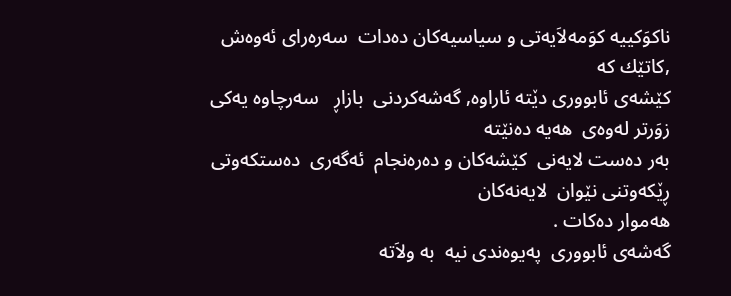ناكوَكییه‌ كوَمه‌لاَیه‌تی و سیاسیه‌كان ده‌دات  سه‌ره‌رای‌ ئه‌وه‌ش ,كاتێك كه‌
كێشه‌ی‌ ئابووری‌ دێته‌ ئاراوه‌, گه‌شه‌كردنی‌  بازاڕ   سه‌رچاوه‌ یه‌كی‌  زوَرتر له‌وه‌ی‌  هه‌یه‌ ده‌نێته‌
به‌ر ده‌ست لایه‌نی‌  كێشه‌كان و ده‌ره‌نجام  ئه‌گه‌ری‌  ده‌ستكه‌وتی‌ ڕێكه‌وتنی‌ نێوان  لایه‌نه‌كان
هه‌موار ده‌كات .
گه‌شه‌ی‌ ئابووری‌  په‌یوه‌ندی‌ نیه‌  به‌ ولاَته‌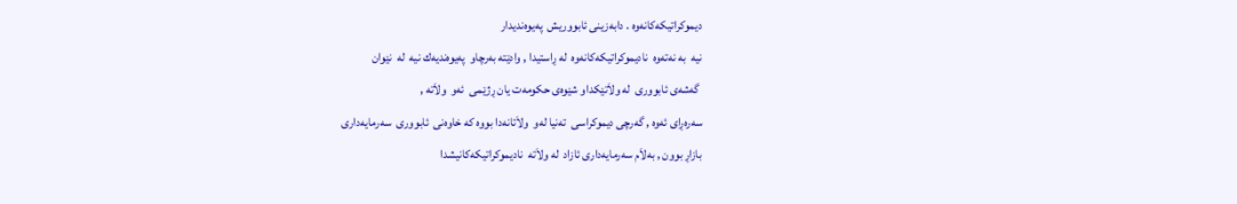دیموكراتیكه‌كانه‌وه‌ . دابه‌زینی‌ ئابووریش  په‌یوه‌ندیدار
نیه‌  به‌ نه‌ته‌وه‌  نادیموكراتیكه‌كانه‌وه‌  له‌ ڕاستیدا , وادێته‌ به‌رچاو  په‌یوه‌ندیه‌ك نیه‌  له‌  نێوان
 گه‌شه‌ی‌ ئابووری‌  له‌ ولاَتێكداو شێوه‌ی‌ حكومه‌ت یان ڕژێمی‌  ئه‌و  ولاَته‌ ,
سه‌ره‌ڕای‌ ئه‌وه‌ , گه‌رچی‌ دیموكراسی‌  ته‌نیا له‌و  ولاَتانه‌دا بووه‌ كه‌ خاوه‌نی‌  ئابووری‌  سه‌رمایه‌داری‌
بازاڕ بوون , به‌لاَم سه‌رمایه‌داری‌ ئازاد  له‌ ولاَته‌  نادیموكراتیكه‌كانیشدا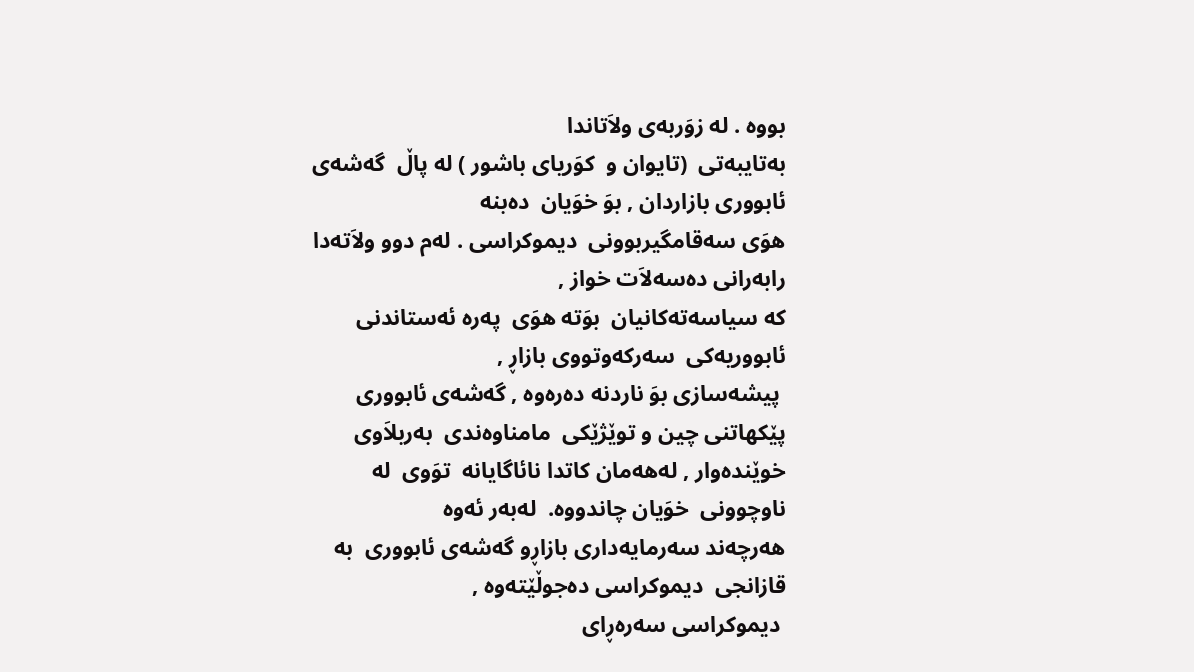بووه‌ . له‌ زوَربه‌ی‌ ولاَتاندا
به‌تایبه‌تی‌  (تایوان و  كوَریای‌ باشور ) له‌ پاڵ  گه‌شه‌ی‌  ئابووری‌ بازاردان , بوَ خوَیان  ده‌بنه‌
هوَی‌ سه‌قامگیربوونی‌  دیموكراسی‌ . له‌م دوو ولاَته‌دا  رابه‌رانی‌ ده‌سه‌لاَت خواز ,
كه‌ سیاسه‌ته‌كانیان  بوَته‌ هوَی‌  په‌ره‌ ئه‌ستاندنی‌  ئابووریه‌كی‌  سه‌ركه‌وتووی‌ بازاڕ ,
 پیشه‌سازی‌ بوَ ناردنه‌ ده‌ره‌وه‌ , گه‌شه‌ی‌ ئابووری‌ پێكهاتنی‌ چین و توێژێكی‌  مامناوه‌ندی‌  به‌ربلاَوی‌
خوێنده‌وار , له‌هه‌مان كاتدا نائاگایانه‌  توَوی‌  له‌ ناوچوونی‌  خوَیان چاندووه‌.  له‌به‌ر ئه‌وه‌
هه‌رچه‌ند سه‌رمایه‌داری‌ بازاڕو گه‌شه‌ی‌ ئابووری‌  به‌ قازانجی‌  دیموكراسی‌ ده‌جوڵێته‌وه‌ ,
 دیموكراسی‌ سه‌ره‌ڕای‌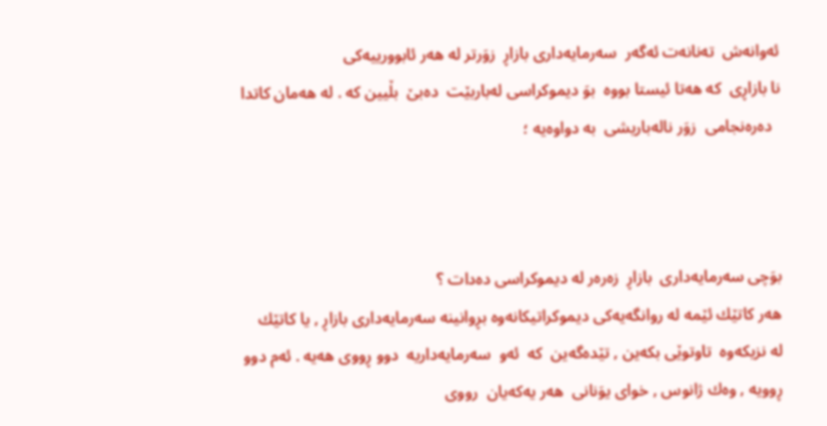ئه‌وانه‌ش  ته‌نانه‌ت ئه‌گه‌ر  سه‌رمایه‌داری‌ بازاڕ  زوَرتر له‌ هه‌ر ئابوورییه‌كی‌
نا بازاڕی‌  كه‌ هه‌تا ئیستا بووه‌  بوَ دیموكراسی‌ له‌باربێت  ده‌بێ‌  بڵیین كه‌ . له‌ هه‌مان كاتدا
  ده‌ره‌نجامی‌  زوَر ناله‌باریشی‌  به‌ دواوه‌یه‌ ؛



بوَچی‌ سه‌رمایه‌داری‌  بازاڕ  زه‌ره‌ر له‌ دیموكراسی‌ ده‌دات ؟
هه‌ر كاتێك ئێمه‌ له‌ روانگه‌یه‌كی‌ دیموكراتیكانه‌وه‌ بڕوانینه‌ سه‌رمایه‌داری‌ بازاڕ , یا كاتێك
له‌ نزیكه‌وه‌  تاوتوێی‌ بكه‌ین , تێده‌گه‌ین  كه‌  ئه‌و  سه‌رمایه‌داریه‌  دوو ڕووی‌ هه‌یه‌ . ئه‌م دوو
ڕوویه‌ , وه‌ك ژانوس , خوای‌ یوَنانی‌  هه‌ر یه‌كه‌یان  رووی‌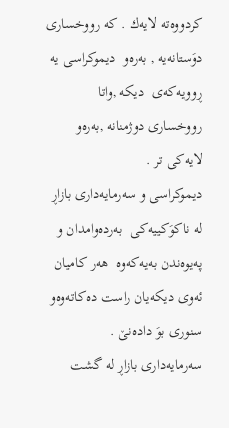كردووه‌ته‌ لایه‌ك . كه‌ رووخساری‌
دوَستانه‌یه‌ , به‌ره‌و  دیموكراسی‌ یه‌  ڕوویه‌كه‌ی‌  دیكه‌ ,واتا  رووخساری‌ دوژمنانه‌ ,به‌ره‌و لایه‌كی‌ تر .
دیموكراسی‌ و سه‌رمایه‌داری‌ بازاڕ  له‌ ناكوَكییه‌كی‌  به‌رده‌وامدان و په‌یوه‌ندن به‌یه‌كه‌وه‌  هه‌ر كامیان
ئه‌وی‌ دیكه‌یان راست ده‌كاته‌وه‌و سنوری‌ بوَ داده‌نێ‌ .
سه‌رمایه‌داری‌ بازاڕ له‌ گشت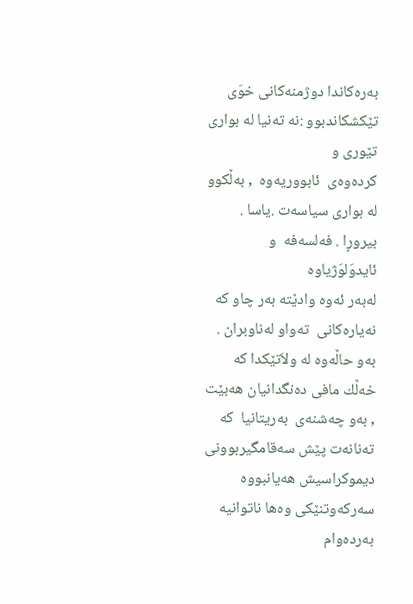به‌ره‌كاندا دوژمنه‌كانی‌ خوَی‌  تێكشكاندبوو :نه‌ ته‌نیا له‌ بواری‌ تێوری‌ و
كرده‌وه‌ی‌  ئابووریه‌وه‌  , به‌ڵكوو  له‌ بواری‌ سیاسه‌ت .یاسا . بیروڕا . فه‌لسه‌فه‌  و ئایدوَلوَژیاوه‌
له‌به‌ر ئه‌وه‌ وادێته‌ به‌ر چاو كه‌  نه‌یاره‌كانی‌  ته‌واو له‌ناوبران . به‌و حاڵه‌وه‌ له‌ ولاَتێكدا كه‌
خه‌ڵك مافی‌ ده‌نگدانیان هه‌بێت , به‌و چه‌شنه‌ی‌  به‌ریتانیا  كه‌ ته‌نانه‌ت پێش سه‌قامگیربوونی‌
دیموكراسیش هه‌یانبووه‌ سه‌ركه‌وتنێكی‌ وه‌ها ناتوانیه‌ به‌رده‌وام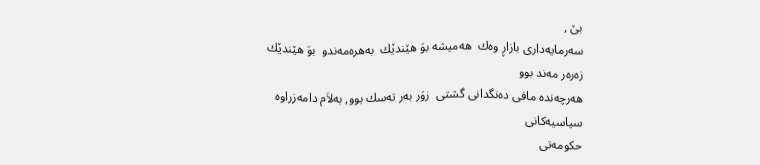بێ ,
سه‌رمایه‌داری‌ بازاڕ وه‌ك  هه‌میشه‌ بوَ هێندێك  به‌هره‌مه‌ندو  بوَ هێندێك زه‌ره‌ر مه‌ند بوو
هه‌رچه‌نده‌ مافی‌ ده‌نگدانی‌ گشتی‌  زوَر به‌ر ته‌سك بوو, به‌لاَم دامه‌زراوه‌ سیاسیه‌كانی‌
حكومه‌تی‌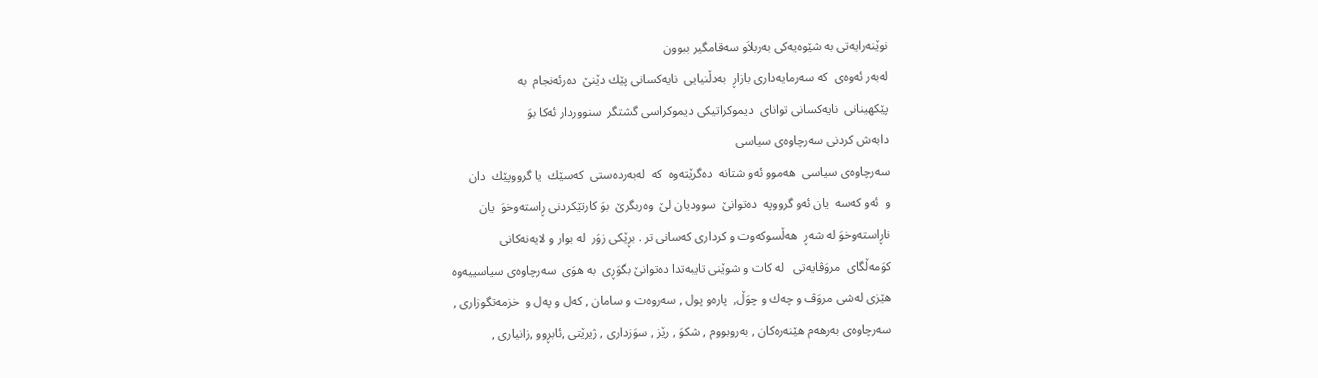نوێنه‌رایه‌تی‌ به‌ شێوه‌یه‌كی‌ به‌ربلاَو سه‌قامگیر ببوون
له‌به‌ر ئه‌وه‌ی‌  كه‌ سه‌رمایه‌داری‌ بازاڕ  به‌دڵنیایی‌  نایه‌كسانی‌ پێك دێنێ‌  ده‌رئه‌نجام  به‌
پێكهینانی‌  نایه‌كسانی‌ توانای‌  دیموكراتیكی‌ دیموكراسی‌ گشتگر  سنووردار ئه‌كا بوَ
دابه‌ش كردنی‌ سه‌رچاوه‌ی‌ سیاسی‌
سه‌رچاوه‌ی‌ سیاسی‌  هه‌موو ئه‌و شتانه‌  ده‌گرێته‌وه‌  كه‌  له‌به‌رده‌ستی‌  كه‌سێك  یا گرووپێك  دان
و  ئه‌و كه‌سه‌  یان ئه‌و گرووپه‌  ده‌توانێ‌  سوودیان لێ‌  وه‌ربگرێ‌  بوَ كارتێكردنی‌ ڕاسته‌وخوَ  یان
ناڕاسته‌وخوَ له‌ شه‌ڕ  هه‌ڵسوكه‌وت و كرداری‌ كه‌سانی‌ تر . بڕێكی‌ زوَر  له‌ بوار و لایه‌نه‌كانی‌
كوَمه‌ڵگای‌  مروَڤایه‌تی‌   له‌ كات و شوێنی‌ تایبه‌تدا ده‌توانێ‌ بگوَڕی‌  به‌ هوَی‌  سه‌رچاوه‌ی‌ سیاسییه‌وه‌
هێزی‌ له‌شی‌ مروَڤ و چه‌ك و چوَڵ,  پاره‌و پول , سه‌روه‌ت و سامان , كه‌ل و په‌ل و  خزمه‌تگوزاری‌ ,
سه‌رچاوه‌ی‌ به‌رهه‌م هێنه‌ره‌كان , به‌روبووم , شكوَ , رێز , سوَزداری‌ , ژیرێتی‌ ,ئابڕوو ,زانیاری‌ ,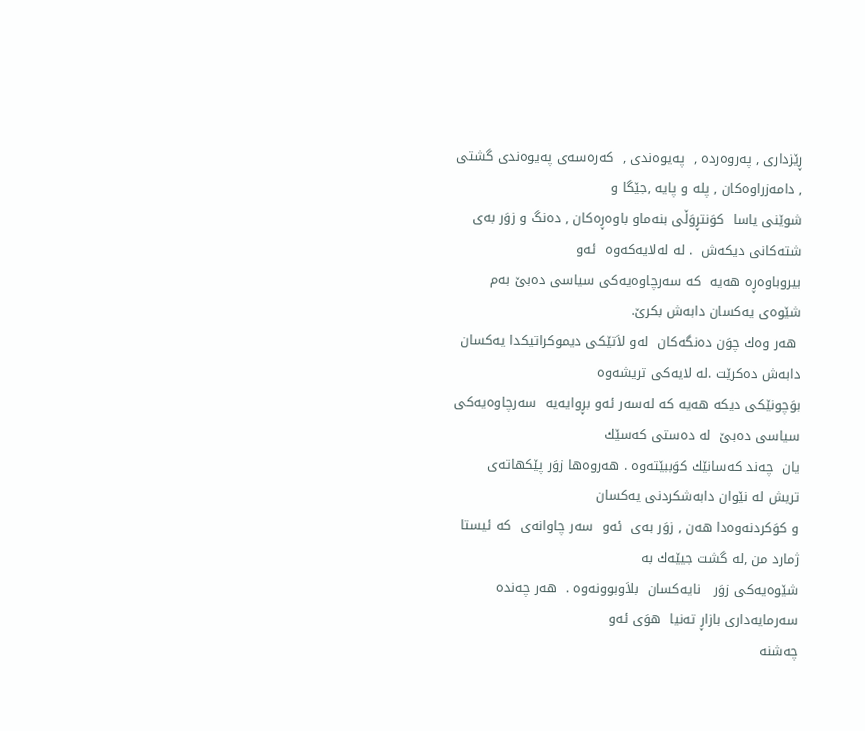ڕێزداری‌ , په‌روه‌رده‌ ,  په‌یوه‌ندی‌ ,  كه‌ره‌سه‌ی‌ په‌یوه‌ندی‌ گشتی‌ , دامه‌زراوه‌كان , پله‌ و پایه‌ ,جێگا و
شوێنی‌ یاسا  كوَنتڕوَڵی‌ بنه‌ماو باوه‌ڕه‌كان , ده‌نگ و زوَر به‌ی‌ شته‌كانی‌ دیكه‌ش  . له‌ له‌لایه‌كه‌وه‌  ئه‌و
بیروباوه‌ڕه‌ هه‌یه‌  كه‌ سه‌رچاوه‌یه‌كی‌ سیاسی‌ ده‌بێ‌ به‌م شێوه‌ی‌ یه‌كسان دابه‌ش بكرێ‌.
 هه‌ر وه‌ك چوَن ده‌نگه‌كان  له‌و لاَتێكی‌ دیموكراتیكدا یه‌كسان دابه‌ش ده‌كرێت .له‌ لایه‌كی‌ تریشه‌وه‌
بوَچونێكی‌ دیكه‌ هه‌یه‌ كه‌ له‌سه‌ر ئه‌و بڕوایه‌یه‌  سه‌رچاوه‌یه‌كی‌ سیاسی‌ ده‌بێ‌  له‌ ده‌ستی‌ كه‌سێك
یان  چه‌ند كه‌سانێك كوَببێته‌وه‌ . هه‌روه‌ها زوَر پێكهاته‌ی‌ تریش له‌ نێوان دابه‌شكردنی‌ یه‌كسان
و كوَكردنه‌وه‌دا هه‌ن , زوَر به‌ی‌  ئه‌و  سه‌ر چاوانه‌ی‌  كه‌ ئیستا ژمارد من ,له‌ گشت جیێه‌ك به‌
شێوه‌یه‌كی‌ زوَر   نایه‌كسان  بلاَوبوونه‌وه‌ .  هه‌ر چه‌نده‌  سه‌رمایه‌داری‌ بازاڕ ته‌نیا  هوَی‌ ئه‌و
چه‌شنه‌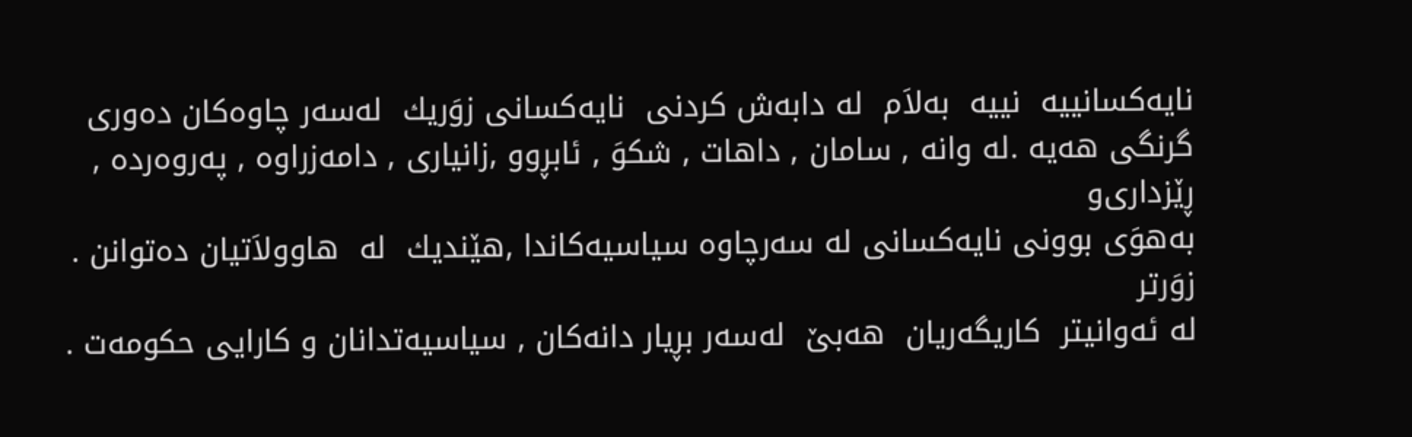نایه‌كسانییه‌  نییه‌  به‌لاَم  له‌ دابه‌ش كردنی‌  نایه‌كسانی‌ زوَریك  له‌سه‌ر چاوه‌كان ده‌وری‌
گرنگی‌ هه‌یه‌ .له‌ وانه‌ , سامان , داهات , شكوَ , ئابڕوو ,زانیاری‌ , دامه‌زراوه‌ , په‌روه‌رده‌ , ڕێزداری‌و
به‌هوَی‌ بوونی‌ نایه‌كسانی‌ له‌ سه‌رچاوه‌ سیاسیه‌كاندا ,هێندیك  له‌  هاوولاَتیان ده‌توانن . زوَرتر
له‌ ئه‌وانیتر  كاریگه‌ریان  هه‌بێ‌  له‌سه‌ر بڕیار دانه‌كان , سیاسیه‌تدانان و كارایی‌ حكومه‌ت .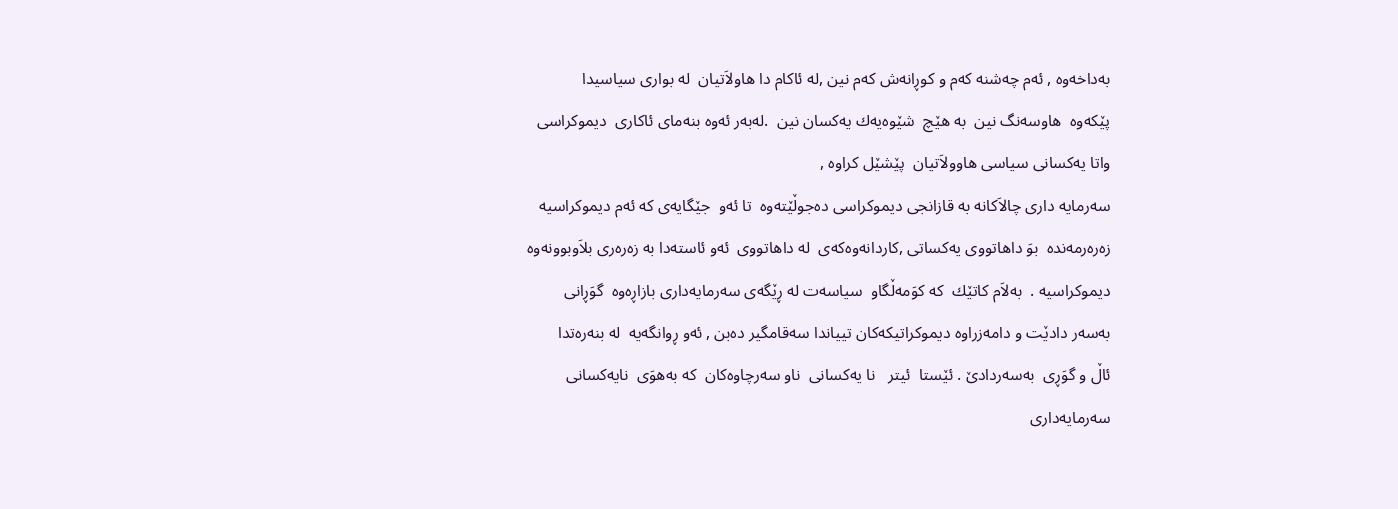به‌داخه‌وه‌ , ئه‌م چه‌شنه‌ كه‌م و كوڕانه‌ش كه‌م نین ,له‌ ئاكام دا هاولاَتیان  له‌ بواری‌ سیاسیدا
پێكه‌وه‌  هاوسه‌نگ نین  به‌ هێچ  شێوه‌یه‌ك یه‌كسان نین  .له‌به‌ر ئه‌وه‌ بنه‌مای‌ ئاكاری‌  دیموكراسی‌
واتا یه‌كسانی‌ سیاسی هاوولاَتیان  پێشێل كراوه‌ ,
سه‌رمایه‌ داری‌ چالاَكانه‌ به‌ قازانجی‌ دیموكراسی‌ ده‌جوڵێته‌وه‌  تا ئه‌و  جێگایه‌ی‌ كه‌ ئه‌م دیموكراسیه‌
زه‌ره‌رمه‌نده‌  بوَ داهاتووی‌ یه‌كساتی‌ ,كاردانه‌وه‌كه‌ی‌  له‌ داهاتووی‌  ئه‌و ئاسته‌دا به‌ زه‌ره‌ری‌ بلاَوبوونه‌وه‌
دیموكراسیه‌ .  به‌لاَم كاتێك  كه‌ كوَمه‌ڵگاو  سیاسه‌ت له‌ ڕێگه‌ی‌ سه‌رمایه‌داری‌ بازاڕه‌وه‌  گوَڕانی‌
به‌سه‌ر دادێت و دامه‌زراوه‌ دیموكراتیكه‌كان تییاندا سه‌قامگیر ده‌بن , ئه‌و ڕوانگه‌یه‌  له‌ بنه‌ره‌تدا
ئاڵ و گوَڕی‌  به‌سه‌ردادێ . ئێستا  ئیتر   نا یه‌كسانی‌  ناو سه‌رچاوه‌كان  كه‌ به‌هوَی‌  نایه‌كسانی‌
سه‌رمایه‌داری‌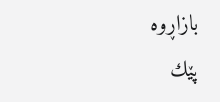بازاڕوه‌   پێك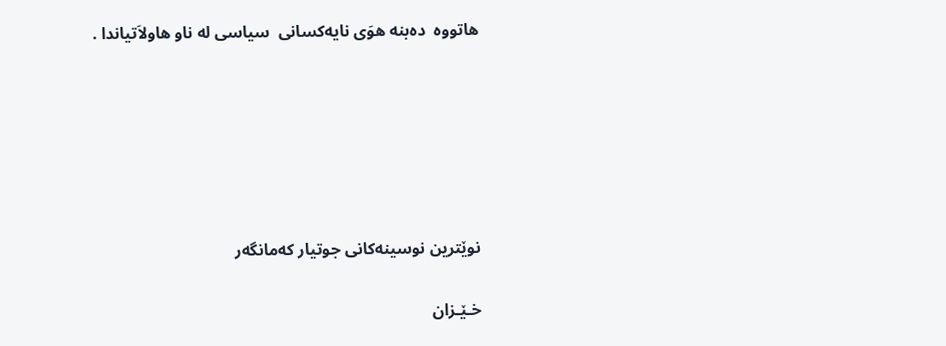هاتووه‌  ده‌بنه‌ هوَی‌ نایه‌كسانی‌  سیاسی‌ له‌ ناو هاولاَتیاندا .






نوێترین نوسینەکانی جوتیار كه‌مانگه‌ر

خـێـزان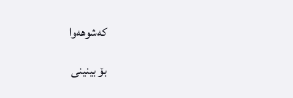کەشوهەوا

بۆ بینینی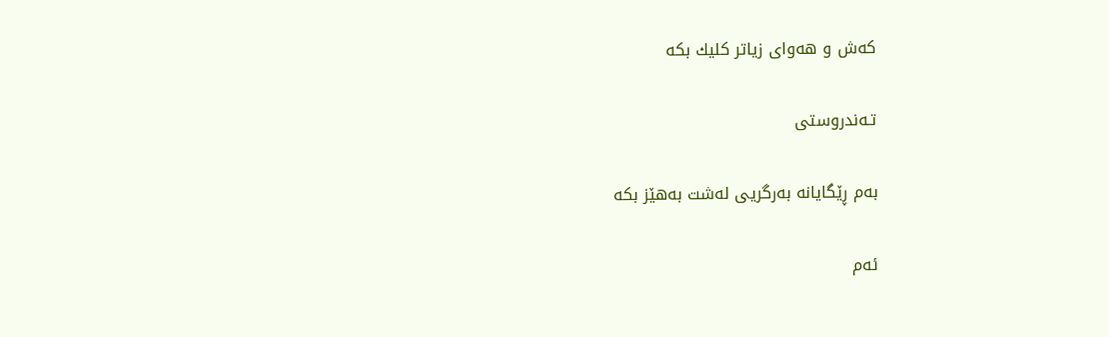كه‌ش و هه‌وای زیاتر كلیك بكه‌

تـه‌ندروستی

به‌م ڕێگایانه‌ به‌رگریی‌ له‌شت به‌هێز بكه‌

ئه‌م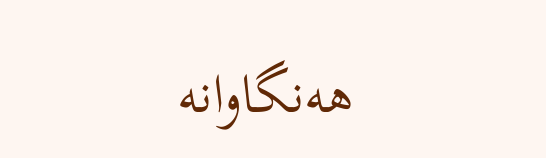هه‌نگاوانه‌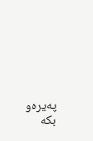په‌یره‌و بكه‌